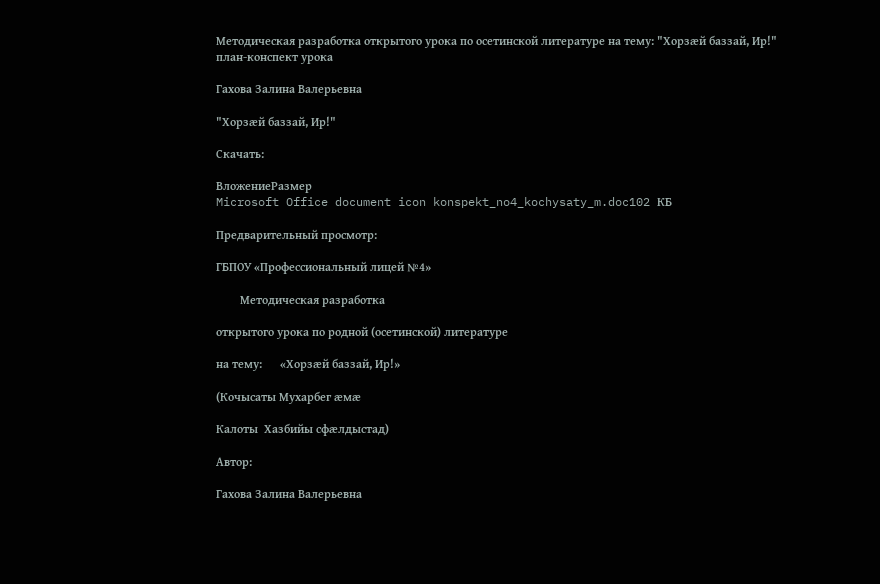Методическая разработка открытого урока по осетинской литературе на тему: "Хорзæй баззай, Ир!"
план-конспект урока

Гахова Залина Валерьевна

"Хорзæй баззай, Ир!"

Скачать:

ВложениеРазмер
Microsoft Office document icon konspekt_no4_kochysaty_m.doc102 КБ

Предварительный просмотр:

ГБПОУ «Профессиональный лицей №4»

        Методическая разработка

открытого урока по родной (осетинской) литературе

на тему:      «Хорзæй баззай, Ир!»

(Кочысаты Мухарбег æмæ

Калоты  Хазбийы сфæлдыстад)

Автор:

Гахова Залина Валерьевна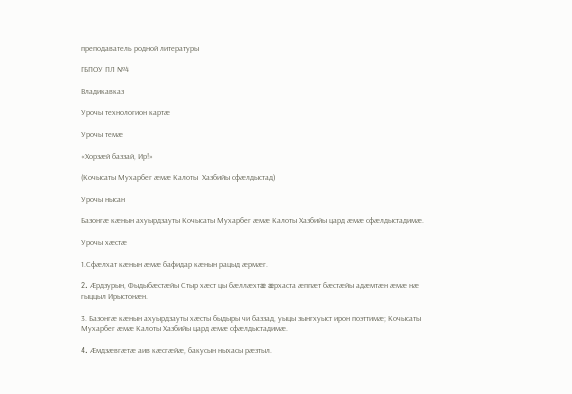преподаватель родной литературы

ГБПОУ ПЛ №4

Владикавказ

Урочы технологион картӕ

Урочы темæ

«Хорзæй баззай, Ир!»

(Кочысаты Мухарбег æмæ Калоты  Хазбийы сфæлдыстад)

Урочы нысан

Базонгӕ кӕнын ахуырдзауты Кочысаты Мухарбег æмæ Калоты Хазбийы цард æмæ сфæлдыстадимæ.

Урочы хæстæ

1.Сфæлхат кæнын æмæ бафидар кæнын рацыд æрмæг.

2. Æрдзурын, Фыдыбæстæйы Стыр хæст цы бæллæхтæ æрхаста æппæт бæстæйы адæмтæн æмæ нæ гыццыл Ирыстонæн.

3. Базонгæ кæнын ахуырдзауты хæсты быдыры чи баззад, уыцы зынгхуыст ирон поэттимæ; Кочысаты Мухарбег æмæ Калоты Хазбийы цард æмæ сфæлдыстадимæ.

4. Æмдзæвгæтæ аив кæсгæйæ, бакусын ныхасы рæзтыл.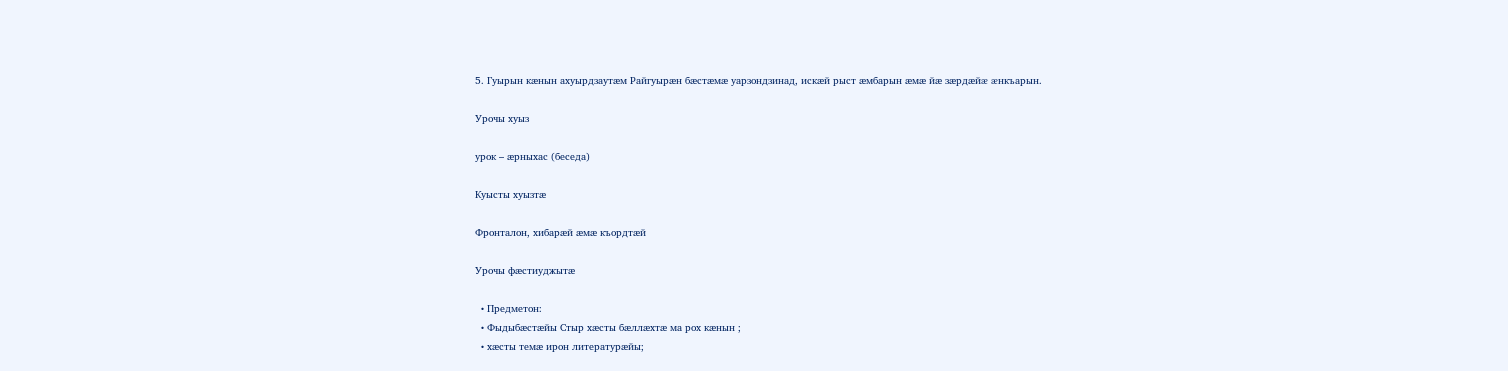5. Гуырын кæнын ахуырдзаутæм Райгуырæн бæстæмæ уарзондзинад, искæй рыст æмбарын æмæ йæ зæрдæйæ æнкъарын.

Урочы хуыз

урок – æрныхас (беседа)

Куысты хуызтӕ

Фронталон, хибарӕй ӕмӕ къордтӕй

Урочы фӕстиуджытӕ

  • Предметон:
  • Фыдыбæстæйы Стыр хæсты бæллæхтæ ма рох кæнын ;
  • хæсты темæ ирон литературæйы;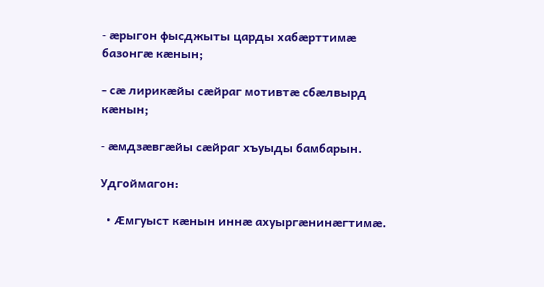- æрыгон фысджыты царды хабæрттимæ базонгæ кæнын;

- сæ лирикæйы сæйраг мотивтæ сбæлвырд кæнын;

- æмдзæвгæйы сæйраг хъуыды бамбарын.

Удгоймагон:

  • Æмгуыст кæнын иннæ ахуыргæнинæгтимæ.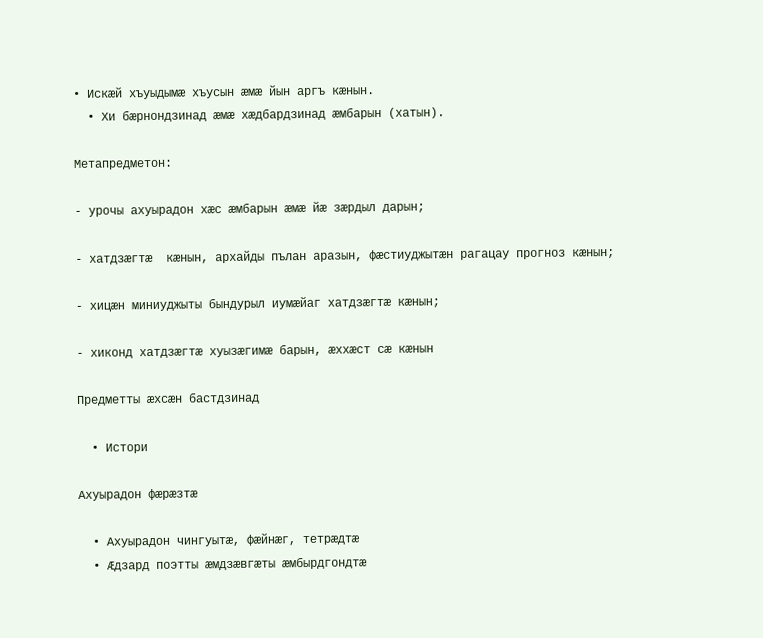• Искæй хъуыдымæ хъусын æмæ йын аргъ кæнын.
  • Хи бæрнондзинад æмæ хæдбардзинад æмбарын (хатын).

Метапредметон:

- урочы ахуырадон хæс æмбарын æмæ йæ зæрдыл дарын;

- хатдзæгтæ  кæнын, архайды пълан аразын, фæстиуджытæн рагацау прогноз кæнын;

- хицæн миниуджыты бындурыл иумæйаг хатдзæгтæ кæнын;

- хиконд хатдзæгтæ хуызæгимæ барын, æххæст сæ кæнын

Предметты ӕхсӕн бастдзинад

  • Истори

Ахуырадон фӕрӕзтӕ

  • Ахуырадон чингуытæ, фæйнæг, тетрæдтæ
  • Ӕдзард поэтты æмдзæвгæты æмбырдгондтæ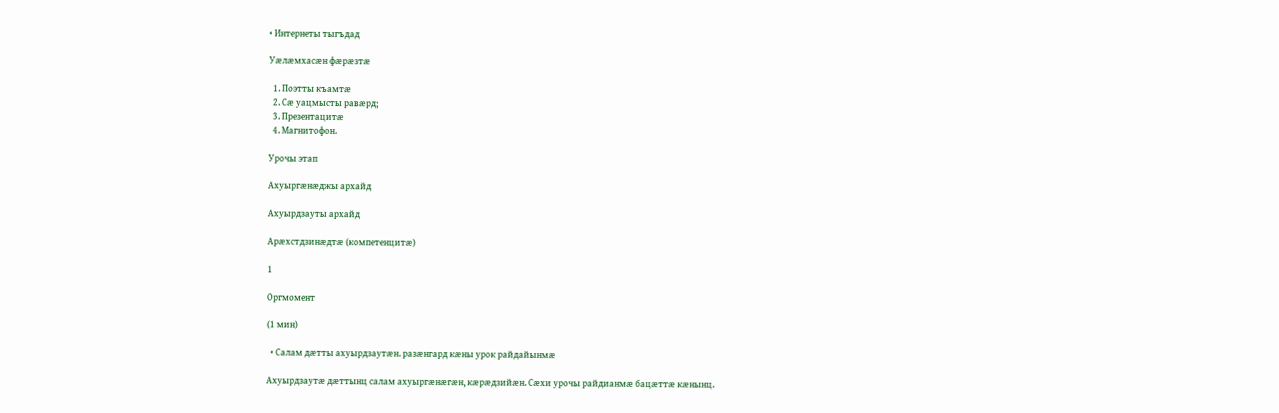• Интернеты тыгъдад

Уӕлӕмхасӕн фӕрӕзтӕ

  1. Поэтты къамтæ
  2. Сæ уацмысты равæрд;
  3. Презентацитæ
  4. Магнитофон.

Урочы этап

Ахуыргӕнӕджы архайд

Ахуырдзауты архайд

Арӕхстдзинӕдтӕ (компетенцитӕ)

1

Оргмомент

(1 мин)

  • Салам дæтты ахуырдзаутæн. разæнгард кæны урок райдайынмæ

Ахуырдзаутæ дæттынц салам ахуыргæнæгæн, кæрæдзийæн. Сæхи урочы райдианмæ бацæттæ кæнынц.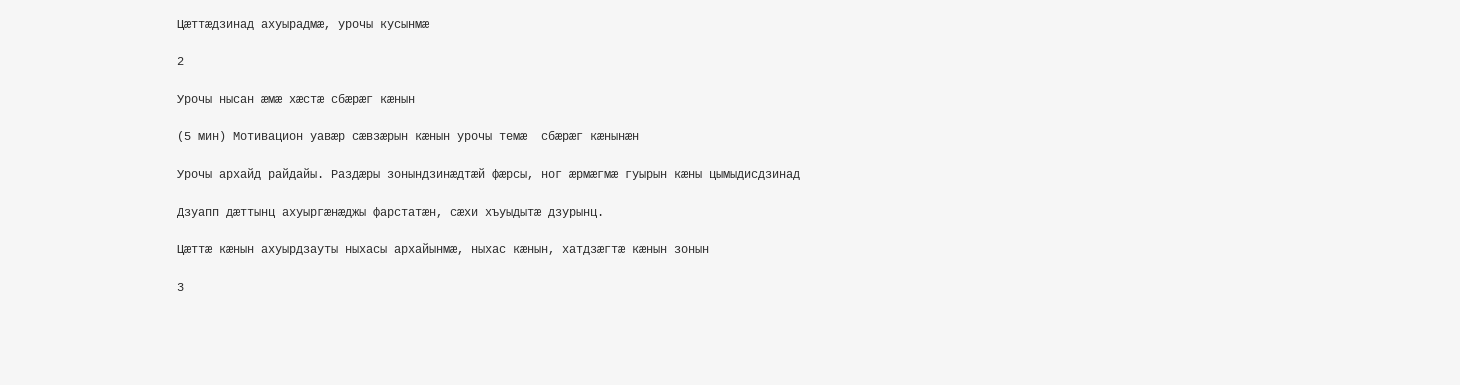Цæттæдзинад ахуырадмæ, урочы кусынмæ

2

Урочы нысан æмæ хæстæ сбæрæг кæнын

(5 мин) Мотивацион уавæр сæвзæрын кæнын урочы темæ  сбæрæг кæнынæн

Урочы архайд райдайы. Раздæры зонындзинæдтæй фæрсы, ног æрмæгмæ гуырын кæны цымыдисдзинад

Дзуапп дæттынц ахуыргæнæджы фарстатæн, сæхи хъуыдытæ дзурынц.

Цæттæ кæнын ахуырдзауты ныхасы архайынмæ, ныхас кæнын, хатдзæгтæ кæнын зонын

3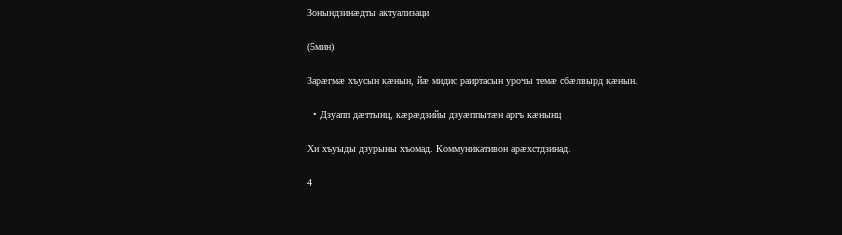Зонындзинæдты актуализаци

(5мин)

Зарæгмæ хъусын кæнын, йæ мидис раиртасын урочы темæ сбæлвырд кæнын.

  • Дзуапп дæттынц, кæрæдзийы дзуæппытæн аргъ кæнынц

Хи хъуыды дзурыны хъомад. Коммуникативон арæхстдзинад.

4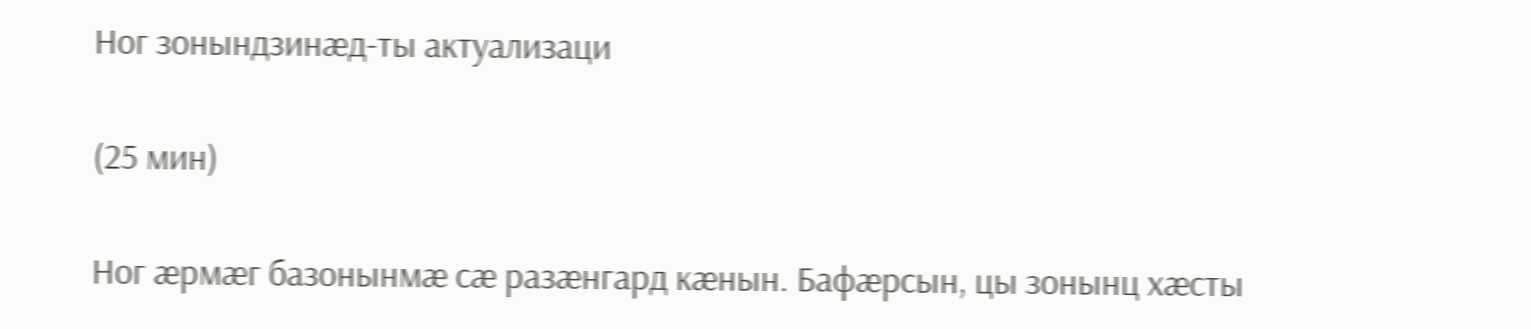Ног зонындзинæд-ты актуализаци

(25 мин)

Ног æрмæг базонынмæ сæ разæнгард кæнын. Бафæрсын, цы зонынц хæсты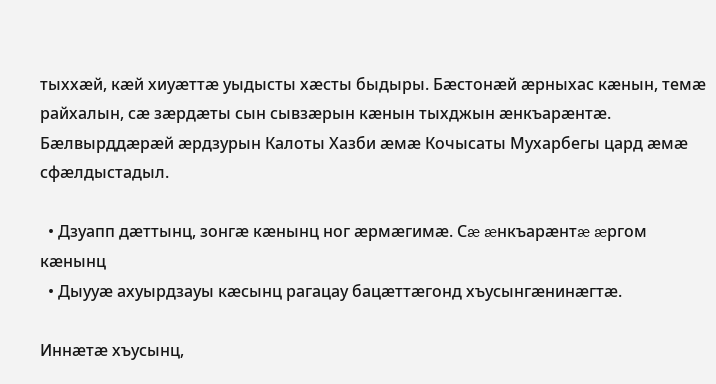тыххæй, кæй хиуæттæ уыдысты хæсты быдыры. Бæстонæй æрныхас кæнын, темæ райхалын, сæ зæрдæты сын сывзæрын кæнын тыхджын æнкъарæнтæ. Бæлвырддæрæй æрдзурын Калоты Хазби æмæ Кочысаты Мухарбегы цард æмæ сфæлдыстадыл.

  • Дзуапп дæттынц, зонгæ кæнынц ног æрмæгимæ. Сæ æнкъарæнтæ æргом кæнынц
  • Дыууæ ахуырдзауы кæсынц рагацау бацæттæгонд хъусынгæнинæгтæ.

Иннæтæ хъусынц,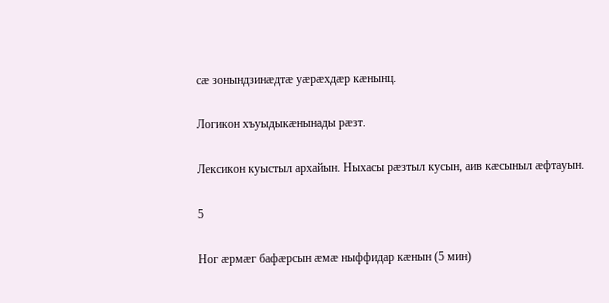сæ зонындзинæдтæ уæрæхдæр кæнынц.

Логикон хъуыдыкæнынады рæзт.

Лексикон куыстыл архайын. Ныхасы рæзтыл кусын, аив кæсыныл æфтауын.

5

Ног æрмæг бафæрсын æмæ ныффидар кæнын (5 мин)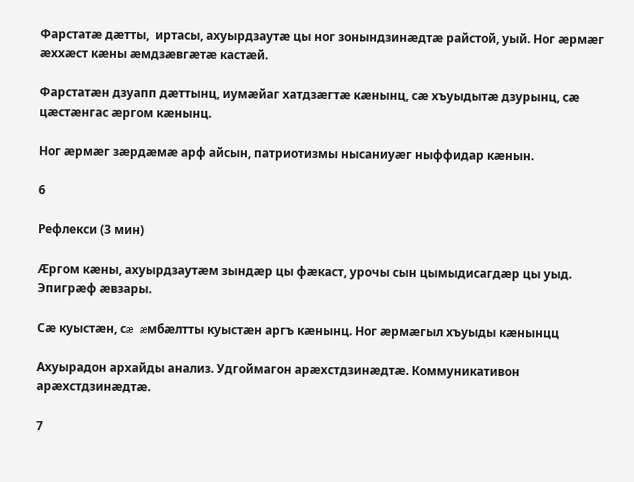Фарстатæ дæтты,  иртасы, ахуырдзаутæ цы ног зонындзинæдтæ райстой, уый. Ног æрмæг æххæст кæны æмдзæвгæтæ кастæй.

Фарстатæн дзуапп дæттынц, иумæйаг хатдзæгтæ кæнынц, сæ хъуыдытæ дзурынц, сæ цæстæнгас æргом кæнынц.

Ног æрмæг зæрдæмæ арф айсын, патриотизмы нысаниуæг ныффидар кæнын.

6

Рефлекси (3 мин)

Æргом кæны, ахуырдзаутæм зындæр цы фæкаст, урочы сын цымыдисагдæр цы уыд. Эпигрæф æвзары.

Сæ куыстæн, сæ æмбæлтты куыстæн аргъ кæнынц. Ног æрмæгыл хъуыды кæнынцц

Ахуырадон архайды анализ. Удгоймагон арæхстдзинæдтæ. Коммуникативон арæхстдзинæдтæ.

7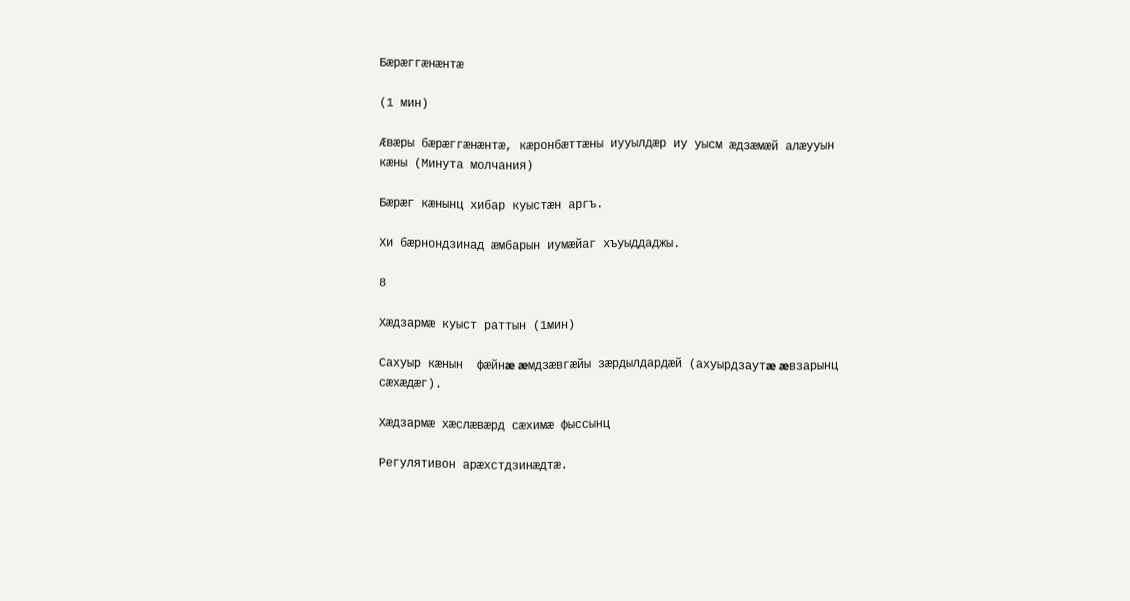Бæрæггæнæнтæ

(1 мин)

Æвæры бæрæггæнæнтæ, кæронбæттæны иууылдæр иу уысм æдзæмæй алæууын кæны (Минута молчания)

Бæрæг кæнынц хибар куыстæн аргъ.

Хи бæрнондзинад æмбарын иумæйаг хъуыддаджы.

8

Хæдзармæ куыст раттын (1мин)

Сахуыр кæнын  фæйнæ æмдзæвгæйы зæрдылдардæй (ахуырдзаутæ æвзарынц сæхæдæг).

Хæдзармæ хæслæвæрд сæхимæ фыссынц

Регулятивон арæхстдзинæдтæ.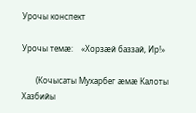Урочы конспект

Урочы темæ:    «Хорзæй баззай, Ир!»

       (Кочысаты Мухарбег æмæ Калоты  Хазбийы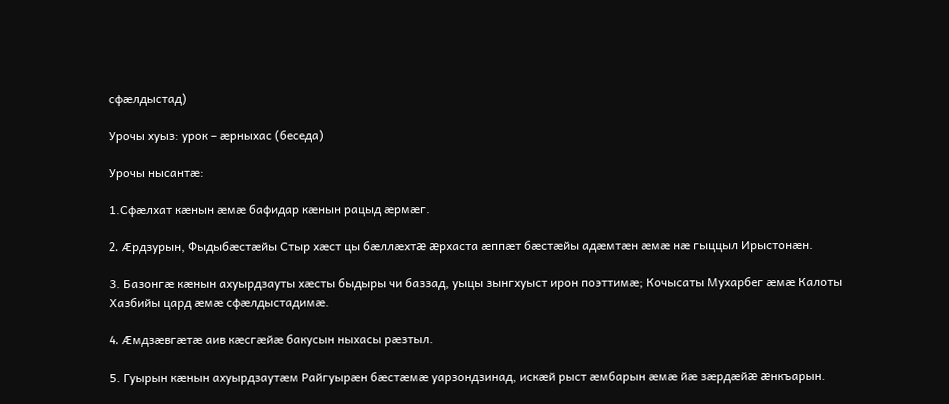сфæлдыстад)

Урочы хуыз: урок – æрныхас (беседа)

Урочы нысантæ:

1.Сфæлхат кæнын æмæ бафидар кæнын рацыд æрмæг.

2. Æрдзурын, Фыдыбæстæйы Стыр хæст цы бæллæхтæ æрхаста æппæт бæстæйы адæмтæн æмæ нæ гыццыл Ирыстонæн.

3. Базонгæ кæнын ахуырдзауты хæсты быдыры чи баззад, уыцы зынгхуыст ирон поэттимæ; Кочысаты Мухарбег æмæ Калоты Хазбийы цард æмæ сфæлдыстадимæ.

4. Æмдзæвгæтæ аив кæсгæйæ бакусын ныхасы рæзтыл.

5. Гуырын кæнын ахуырдзаутæм Райгуырæн бæстæмæ уарзондзинад, искæй рыст æмбарын æмæ йæ зæрдæйæ æнкъарын.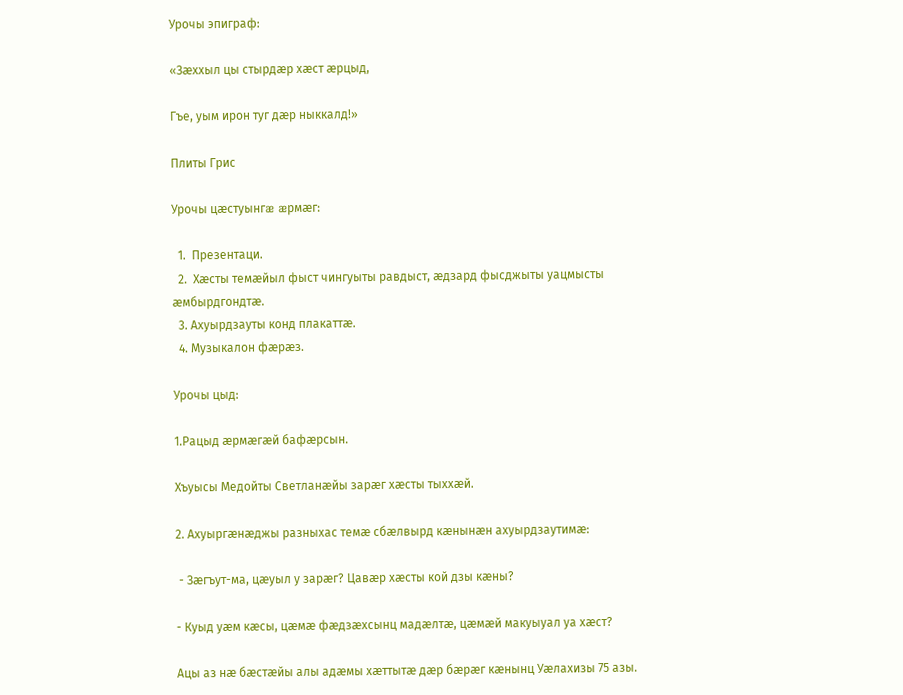Урочы эпиграф:

«Зæххыл цы стырдæр хæст æрцыд,

Гъе, уым ирон туг дæр ныккалд!»

Плиты Грис

Урочы цæстуынгæ æрмæг:

  1.  Презентаци.
  2.  Хæсты темæйыл фыст чингуыты равдыст, æдзард фысджыты уацмысты æмбырдгондтæ.
  3. Ахуырдзауты конд плакаттæ.
  4. Музыкалон фæрæз.

Урочы цыд:

1.Рацыд æрмæгæй бафæрсын.

Хъуысы Медойты Светланæйы зарæг хæсты тыххæй.

2. Ахуыргæнæджы разныхас темæ сбæлвырд кæнынæн ахуырдзаутимæ:

 - Зæгъут-ма, цæуыл у зарæг? Цавæр хæсты кой дзы кæны?

- Куыд уæм кæсы, цæмæ фæдзæхсынц мадæлтæ, цæмæй макуыуал уа хæст?

Ацы аз нæ бæстæйы алы адæмы хæттытæ дæр бæрæг кæнынц Уæлахизы 75 азы.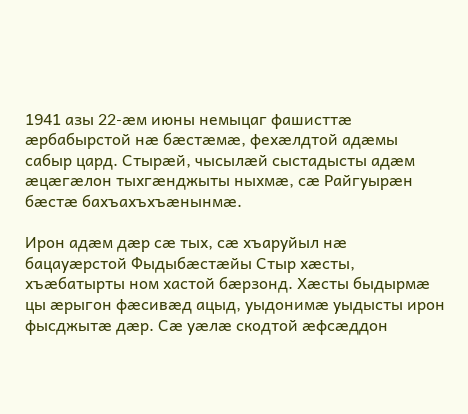1941 азы 22-æм июны немыцаг фашисттæ æрбабырстой нæ бæстæмæ, фехæлдтой адæмы сабыр цард. Стырæй, чысылæй сыстадысты адæм æцæгæлон тыхгæнджыты ныхмæ, сæ Райгуырæн бæстæ бахъахъхъæнынмæ.

Ирон адæм дæр сæ тых, сæ хъаруйыл нæ бацауæрстой Фыдыбæстæйы Стыр хæсты, хъæбатырты ном хастой бæрзонд. Хæсты быдырмæ цы æрыгон фæсивæд ацыд, уыдонимæ уыдысты ирон фысджытæ дæр. Сæ уæлæ скодтой æфсæддон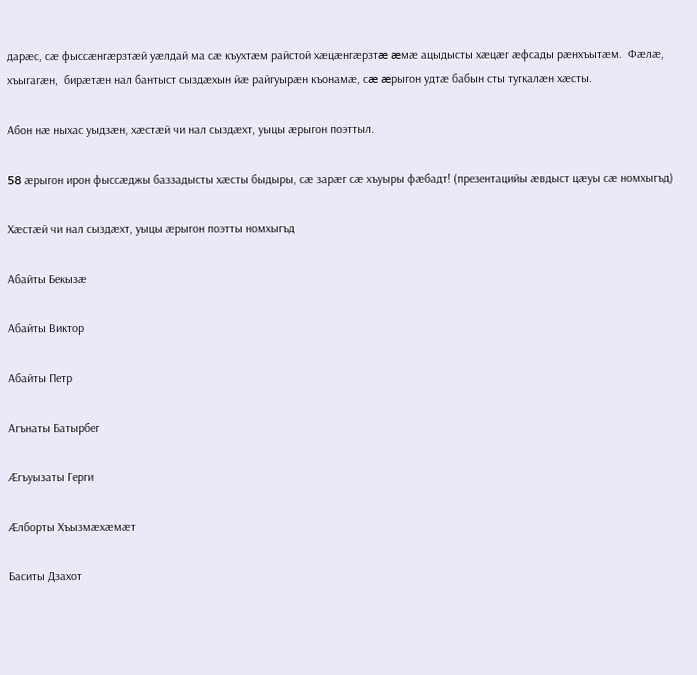дарæс, сæ фыссæнгæрзтæй уæлдай ма сæ къухтæм райстой хæцæнгæрзтæ æмæ ацыдысты хæцæг æфсады рæнхъытæм.  Фæлæ, хъыгагæн,  бирæтæн нал бантыст сыздæхын йæ райгуырæн къонамæ, сæ æрыгон удтæ бабын сты тугкалæн хæсты.

Абон нæ ныхас уыдзæн, хæстæй чи нал сыздæхт, уыцы æрыгон поэттыл.

58 æрыгон ирон фыссæджы баззадысты хæсты быдыры, сæ зарæг сæ хъуыры фæбадт! (презентацийы æвдыст цæуы сæ номхыгъд)

Хӕстӕй чи нал сыздӕхт, уыцы ӕрыгон поэтты номхыгъд

Абайты Бекызӕ

Абайты Виктор

Абайты Петр

Агънаты Батырбег

Ӕгъуызаты Герги

Ӕлборты Хъызмӕхӕмӕт

Баситы Дзахот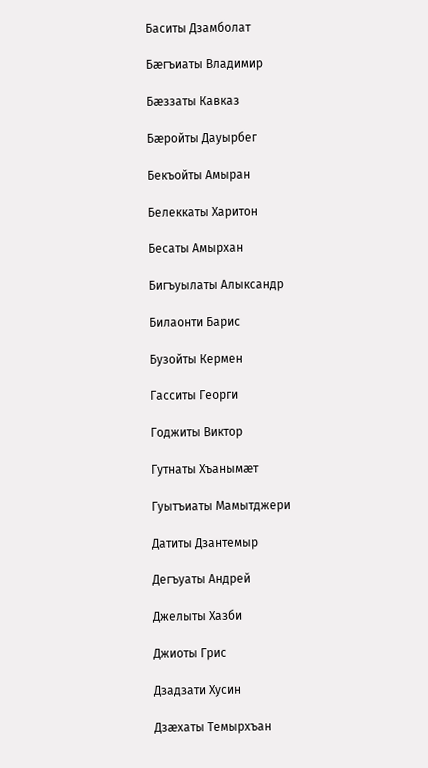Баситы Дзамболат

Бӕгъиаты Владимир

Бӕззаты Кавказ

Бӕройты Дауырбег

Бекъойты Амыран

Белеккаты Харитон

Бесаты Амырхан

Бигъуылаты Алыксандр

Билаонти Барис

Бузойты Кермен

Гасситы Георги

Годжиты Виктор

Гутнаты Хъанымӕт

Гуытъиаты Мамытджери

Датиты Дзантемыр

Дегъуаты Андрей

Джелыты Хазби

Джиоты Грис

Дзадзати Хусин

Дзӕхаты Темырхъан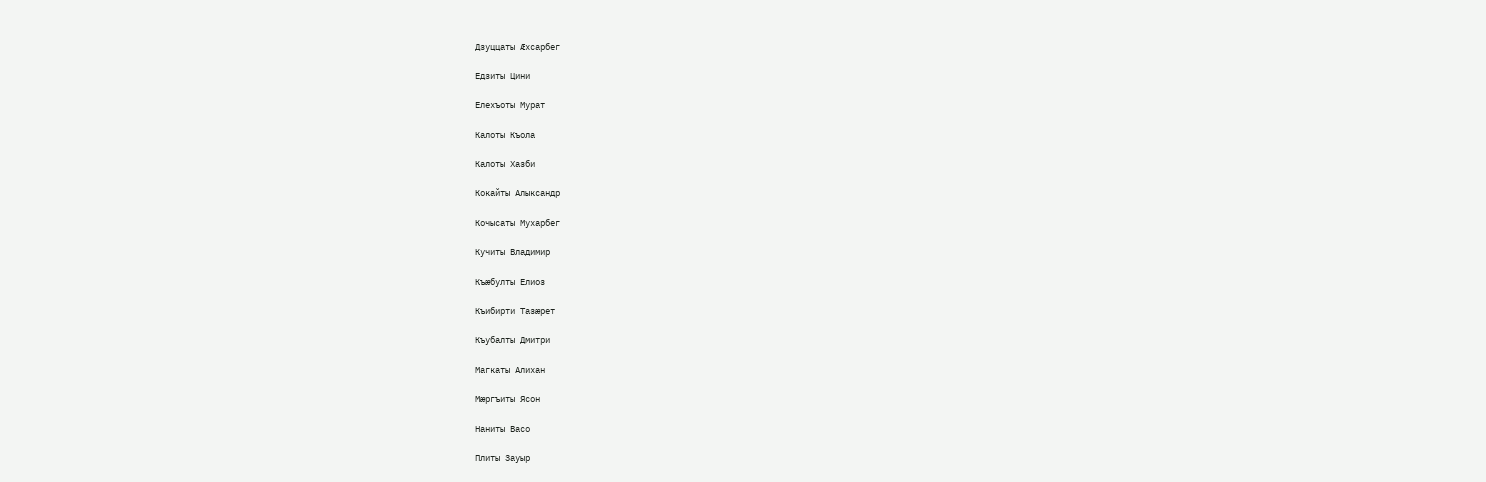Дзуццаты Ӕхсарбег

Едзиты Цини

Елехъоты Мурат

Калоты Къола

Калоты Хазби

Кокайты Алыксандр

Кочысаты Мухарбег

Кучиты Владимир

Къӕбулты Елиоз

Къибирти Тазӕрет

Къубалты Дмитри

Магкаты Алихан

Мӕргъиты Ясон

Наниты Васо

Плиты Зауыр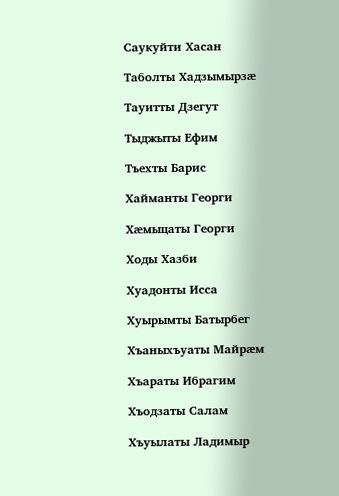Саукуйти Хасан

Таболты Хадзымырзӕ

Тауитты Дзегут

Тыджыты Ефим

Тъехты Барис

Хайманты Георги

Хӕмыцаты Георги

Ходы Хазби

Хуадонты Исса

Хуырымты Батырбег

Хъаныхъуаты Майрӕм

Хъараты Ибрагим

Хъодзаты Салам

Хъуылаты Ладимыр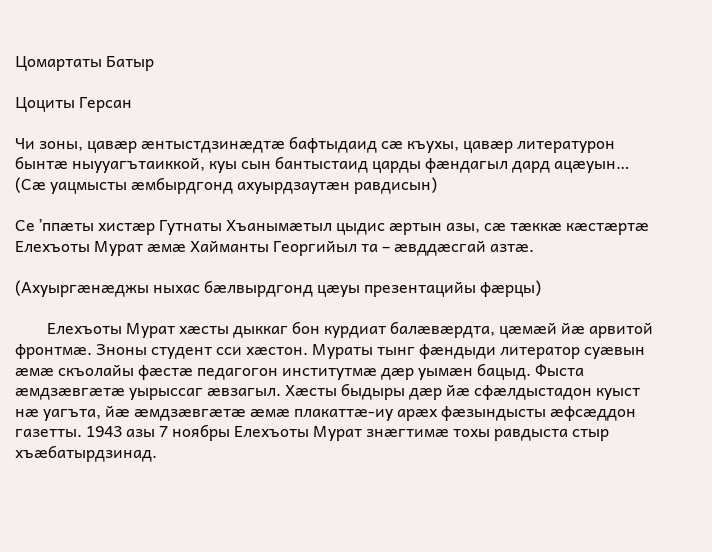Цомартаты Батыр

Цоциты Герсан

Чи зоны, цавæр æнтыстдзинæдтæ бафтыдаид сæ къухы, цавæр литературон бынтæ ныууагътаиккой, куы сын бантыстаид царды фæндагыл дард ацæуын… (Сæ уацмысты æмбырдгонд ахуырдзаутæн равдисын)

Се ʼппӕты хистӕр Гутнаты Хъанымӕтыл цыдис ӕртын азы, сӕ тӕккӕ кӕстӕртӕ Елехъоты Мурат ӕмӕ Хайманты Георгийыл та – ӕвддӕсгай азтӕ.

(Ахуыргæнæджы ныхас бæлвырдгонд цæуы презентацийы фæрцы)

        Елехъоты Мурат хæсты дыккаг бон курдиат балæвæрдта, цæмæй йæ арвитой фронтмæ. Зноны студент сси хæстон. Мураты тынг фæндыди литератор суæвын æмæ скъолайы фæстæ педагогон институтмæ дæр уымæн бацыд. Фыста æмдзæвгæтæ уырыссаг æвзагыл. Хæсты быдыры дæр йæ сфæлдыстадон куыст нæ уагъта, йæ æмдзæвгæтæ æмæ плакаттæ-иу арæх фæзындысты æфсæддон газетты. 1943 азы 7 ноябры Елехъоты Мурат знæгтимæ тохы равдыста стыр хъæбатырдзинад.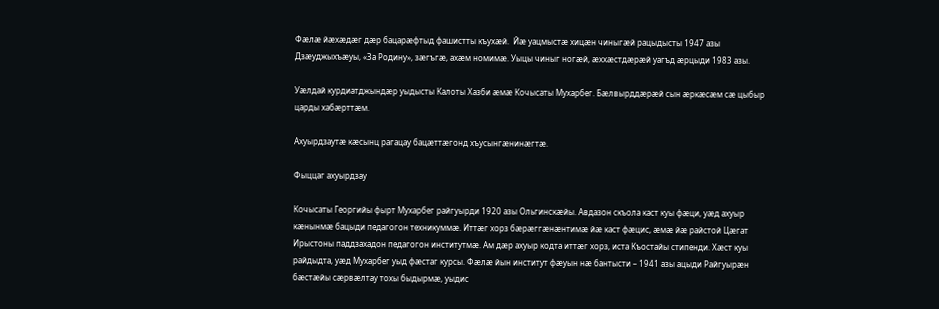Фæлæ йæхæдæг дæр бацарæфтыд фашистты къухæй.  Йæ уацмыстæ хицæн чиныгæй рацыдысты 1947 азы Дзæуджыхъæуы, «За Родину», зæгъгæ, ахæм номимæ. Уыцы чиныг ногæй, æххæстдæрæй уагъд æрцыди 1983 азы.

Уӕлдай курдиатджындӕр уыдысты Калоты Хазби ӕмӕ Кочысаты Мухарбег. Бӕлвырддӕрӕй сын æркæсæм сæ цыбыр царды хабæрттæм.

Ахуырдзаутæ кæсынц рагацау бацæттæгонд хъусынгæнинæгтæ.

Фыццаг ахуырдзау

Кочысаты Георгийы фырт Мухарбег райгуырди 1920 азы Ольгинскæйы. Авдазон скъола каст куы фæци, уæд ахуыр кæнынмæ бацыди педагогон техникуммæ. Иттæг хорз бæрæггæнæнтимæ йæ каст фæцис, æмæ йæ райстой Цæгат Ирыстоны паддзахадон педагогон институтмæ. Ам дæр ахуыр кодта иттæг хорз, иста Къостайы стипенди. Хæст куы райдыдта, уæд Мухарбег уыд фæстаг курсы. Фæлæ йын институт фæуын нæ бантысти – 1941 азы ацыди Райгуырæн бæстæйы сæрвæлтау тохы быдырмæ, уыдис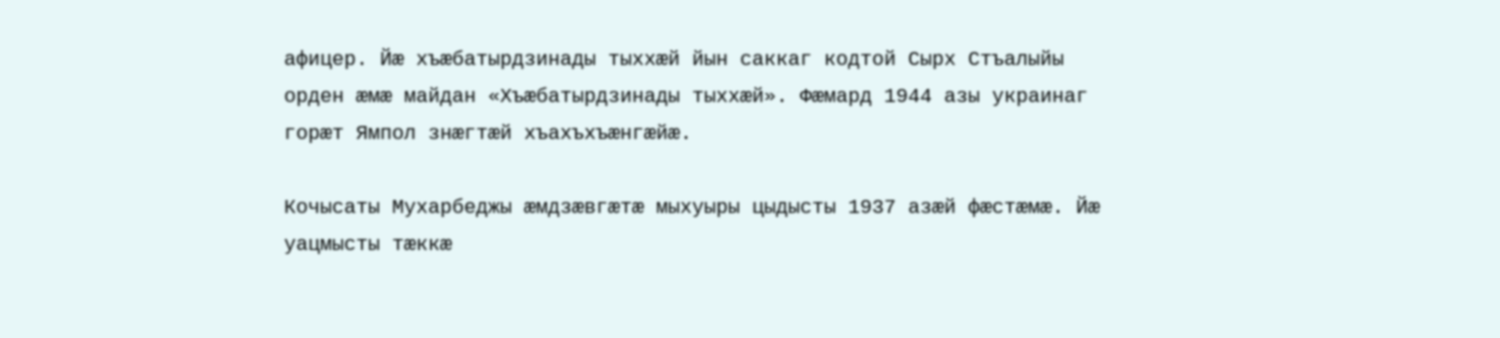афицер. Йæ хъæбатырдзинады тыххæй йын саккаг кодтой Сырх Стъалыйы орден æмæ майдан «Хъæбатырдзинады тыххæй». Фæмард 1944 азы украинаг горæт Ямпол знæгтæй хъахъхъæнгæйæ.

Кочысаты Мухарбеджы æмдзæвгæтæ мыхуыры цыдысты 1937 азæй фæстæмæ. Йæ уацмысты тæккæ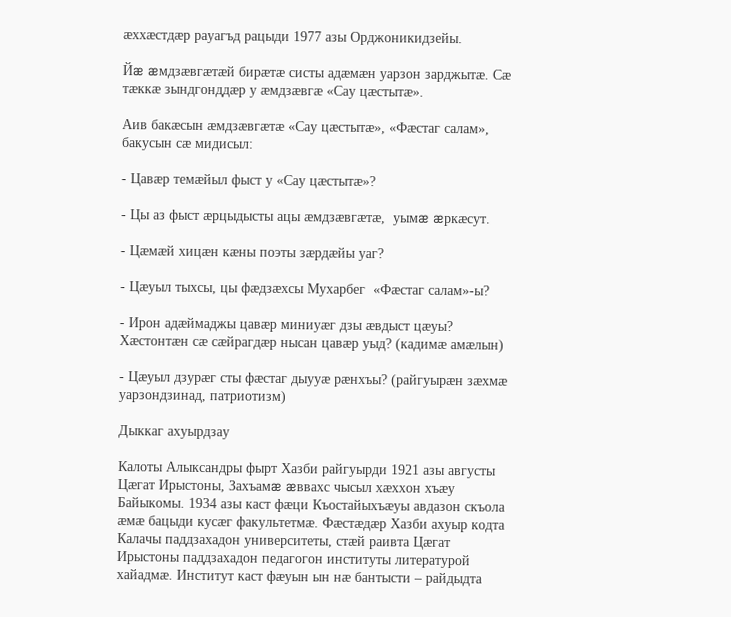æххæстдæр рауагъд рацыди 1977 азы Орджоникидзейы.

Йæ æмдзæвгæтæй бирæтæ систы адæмæн уарзон зарджытæ. Сæ тæккæ зындгонддæр у æмдзæвгæ «Сау цæстытæ».

Аив бакæсын æмдзæвгæтæ «Сау цæстытæ», «Фæстаг салам», бакусын сæ мидисыл:

- Цавæр темæйыл фыст у «Сау цæстытæ»?

- Цы аз фыст æрцыдысты ацы æмдзæвгæтæ,  уымæ æркæсут.

- Цæмæй хицæн кæны поэты зæрдæйы уаг?

- Цæуыл тыхсы, цы фæдзæхсы Мухарбег  «Фæстаг салам»-ы?

- Ирон адæймаджы цавæр миниуæг дзы æвдыст цæуы? Хæстонтæн сæ сæйрагдæр нысан цавæр уыд? (кадимæ амæлын)

- Цæуыл дзурæг сты фæстаг дыууæ рæнхъы? (райгуырæн зæхмæ уарзондзинад, патриотизм)

Дыккаг ахуырдзау

Калоты Алыксандры фырт Хазби райгуырди 1921 азы августы Цæгат Ирыстоны, Захъамæ æввахс чысыл хæххон хъæу Байыкомы. 1934 азы каст фæци Къостайыхъæуы авдазон скъола æмæ бацыди кусæг факультетмæ. Фæстæдæр Хазби ахуыр кодта Калачы паддзахадон университеты, стæй раивта Цæгат Ирыстоны паддзахадон педагогон институты литературой хайадмæ. Институт каст фæуын ын нæ бантысти – райдыдта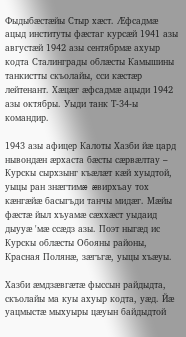Фыдыбæстæйы Стыр хæст. Æфсадмæ ацыд институты фæстаг курсæй 1941 азы августæй 1942 азы сентябрмæ ахуыр кодта Сталинграды облæсты Камышины танкистты скъолайы, сси кæстæр лейтенант. Хæцæг æфсадмæ ацыди 1942 азы октябры. Уыди танк Т-34-ы командир.

1943 азы афицер Калоты Хазби йæ цард нывондæн æрхаста бæсты сæрвæлтау – Курскы сырхзынг къæлæт кæй хуыдтой, уыцы ран знæгтимæ æвирхъау тох кæнгæйæ басыгъди танчы мидæг. Мæйы фæстæ йыл хъуамæ сæххæст уыдаид дыууæ 'мæ ссæдз азы. Поэт ныгæд ис Курскы облæсты Обояны районы, Красная Полянæ, зæгъгæ, уыцы хъæуы.

Хазби æмдзæвгæтæ фыссын райдыдта, скъолайы ма куы ахуыр кодта, уæд. Йæ уацмыстæ мыхуыры цæуын байдыдтой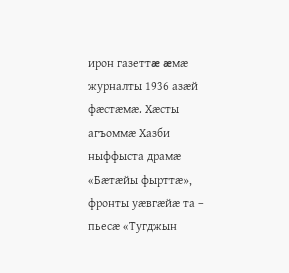ирон газеттæ æмæ журналты 1936 азæй фæстæмæ. Хæсты агъоммæ Хазби ныффыста драмæ «Бæтæйы фырттæ», фронты уæвгæйæ та – пьесæ «Тугджын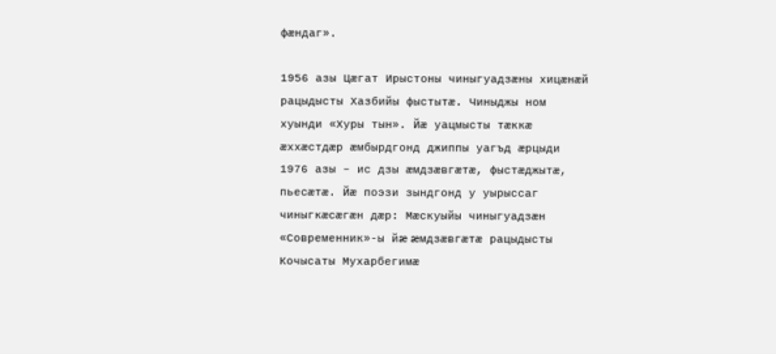фæндаг».

1956 азы Цæгат Ирыстоны чиныгуадзæны хицæнæй рацыдысты Хазбийы фыстытæ. Чиныджы ном хуынди «Хуры тын». Йæ уацмысты тæккæ æххæстдæр æмбырдгонд джиппы уагъд æрцыди 1976 азы – ис дзы æмдзæвгæтæ, фыстæджытæ, пьесæтæ. Йæ поэзи зындгонд у уырыссаг чиныгкæсæгæн дæр: Мæскуыйы чиныгуадзæн «Современник»-ы йæ æмдзæвгæтæ рацыдысты Кочысаты Мухарбегимæ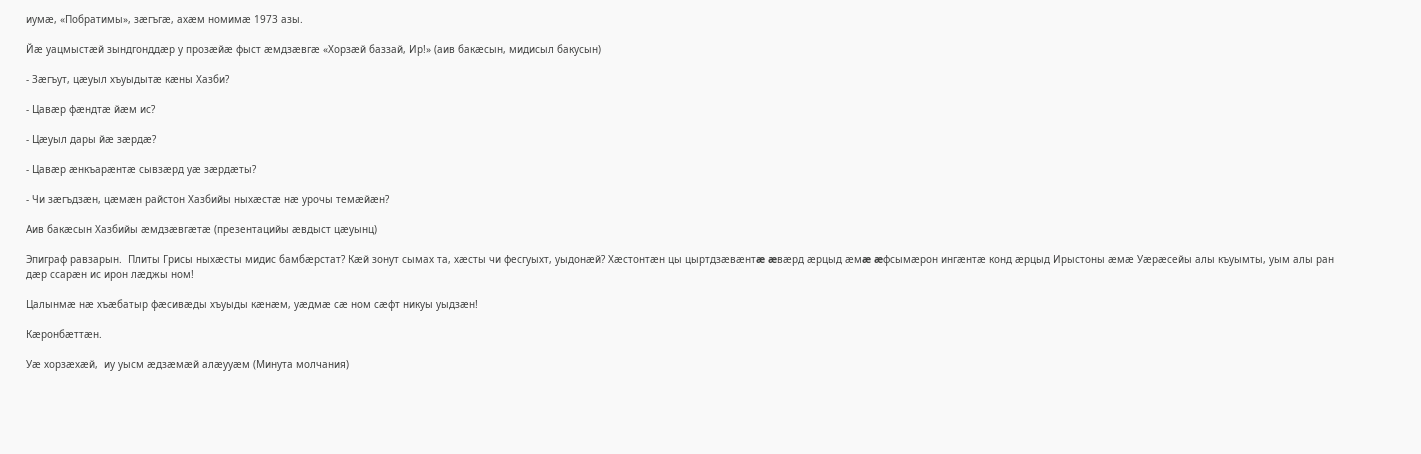иумæ, «Побратимы», зæгъгæ, ахæм номимæ 1973 азы.

Йæ уацмыстæй зындгонддæр у прозæйæ фыст æмдзæвгæ «Хорзæй баззай, Ир!» (аив бакæсын, мидисыл бакусын)

- Зæгъут, цæуыл хъуыдытæ кæны Хазби?

- Цавæр фæндтæ йæм ис?

- Цæуыл дары йæ зæрдæ?

- Цавæр æнкъарæнтæ сывзæрд уæ зæрдæты?

- Чи зæгъдзæн, цæмæн райстон Хазбийы ныхæстæ нæ урочы темæйæн?

Аив бакæсын Хазбийы æмдзæвгæтæ (презентацийы æвдыст цæуынц)

Эпиграф равзарын.  Плиты Грисы ныхæсты мидис бамбæрстат? Кæй зонут сымах та, хæсты чи фесгуыхт, уыдонæй? Хæстонтæн цы цыртдзæвæнтæ æвæрд æрцыд æмæ æфсымæрон ингæнтæ конд æрцыд Ирыстоны æмæ Уæрæсейы алы къуымты, уым алы ран дæр ссарæн ис ирон лæджы ном!

Цалынмæ нæ хъæбатыр фæсивæды хъуыды кæнæм, уæдмæ сæ ном сæфт никуы уыдзæн!

Кæронбæттæн.

Уæ хорзæхæй,  иу уысм æдзæмæй алæууæм (Минута молчания)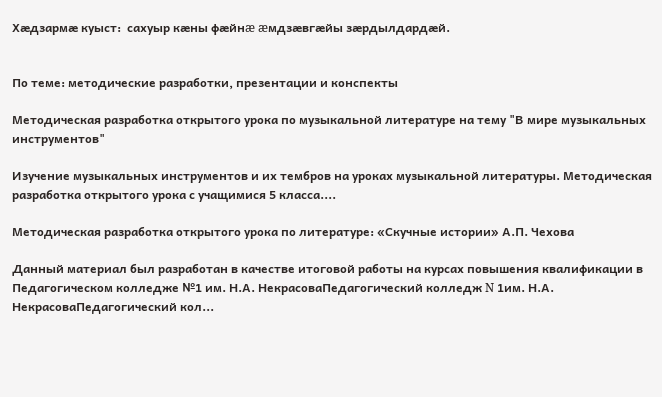Хæдзармæ куыст:  сахуыр кæны фæйнæ æмдзæвгæйы зæрдылдардæй.


По теме: методические разработки, презентации и конспекты

Методическая разработка открытого урока по музыкальной литературе на тему "В мире музыкальных инструментов"

Изучение музыкальных инструментов и их тембров на уроках музыкальной литературы. Методическая разработка открытого урока с учащимися 5 класса....

Методическая разработка открытого урока по литературе: «Скучные истории» А.П. Чехова

Данный материал был разработан в качестве итоговой работы на курсах повышения квалификации в Педагогическом колледже №1 им. Н.А. НекрасоваПедагогический колледж N 1им. Н.А. НекрасоваПедагогический кол...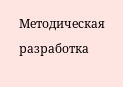Методическая разработка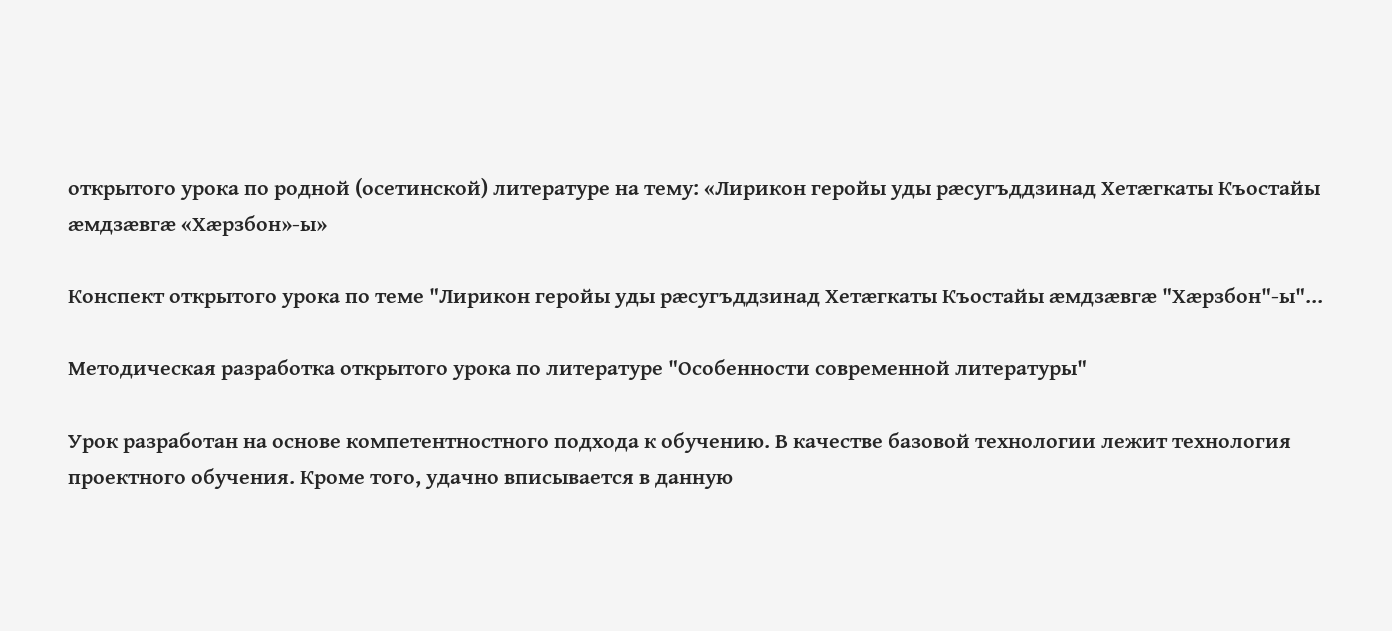открытого урока по родной (осетинской) литературе на тему: «Лирикон геройы уды рæсугъддзинад Хетæгкаты Къостайы æмдзæвгæ «Хæрзбон»-ы»

Конспект открытого урока по теме "Лирикон геройы уды рæсугъддзинад Хетæгкаты Къостайы æмдзæвгæ "Хæрзбон"-ы"...

Методическая разработка открытого урока по литературе "Особенности современной литературы"

Урок разработан на основе компетентностного подхода к обучению. В качестве базовой технологии лежит технология проектного обучения. Кроме того, удачно вписывается в данную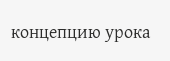концепцию урока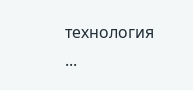технология ...